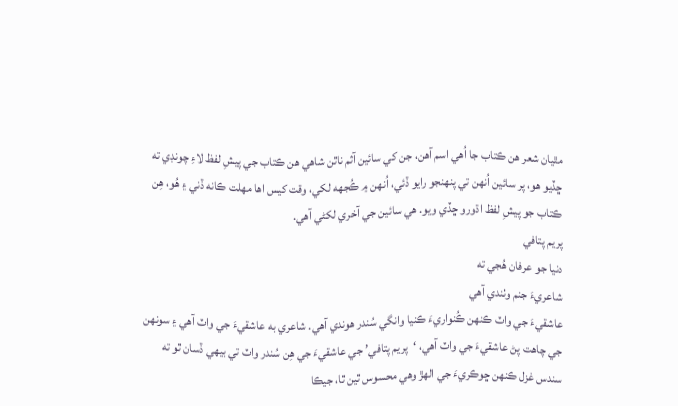مٿيان شعر هن ڪتاب جا اُهي اسم آهن، جن کي سائين آثم ناٿن شاهي هن ڪتاب جي پيشِ لفظ لاءِ چونڊي ته ڇڏيو هو، پر سائين اُنهن تي پنهنجو رايو ڏئي، اُنهن ۾ ڪُجهه لکي، وقت کيس اها مهلت ڪانه ڏني ۽ هُو، هِن ڪتاب جو پيشِ لفظ اڌورو ڇڏي ويو. هي سائين جي آخري لکڻي آهي.
پريم پتافي
دنيا جو عرفان هُجي ته
شاعريءَ جنم وٺندي آهي
عاشقيءَ جي واٽ ڪنهن ڪُنواريءَ ڪنيا وانگي سُندر هوندي آهي. شاعري به عاشقيءَ جي واٽ آهي ۽ سونهن جي چاهت پڻ عاشقيءَ جي واٽ آهي، ‘پريم پتافي’ جي عاشقيءَ جي هِن سُندر واٽ تي بيهي ڏسان ٿو ته سندس غزل ڪنهن ڇوڪريءَ جي الهڙ وهي محسوس ٿين ٿا، جيڪا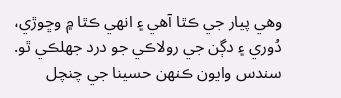وهي پيار جي ڪٿا آهي ۽ انهي ڪٿا ۾ وڇوڙي، دُوري ۽ دڳن جي رولاڪي جو درد جهلڪي ٿو. سندس وايون ڪنهن حسينا جي چنچل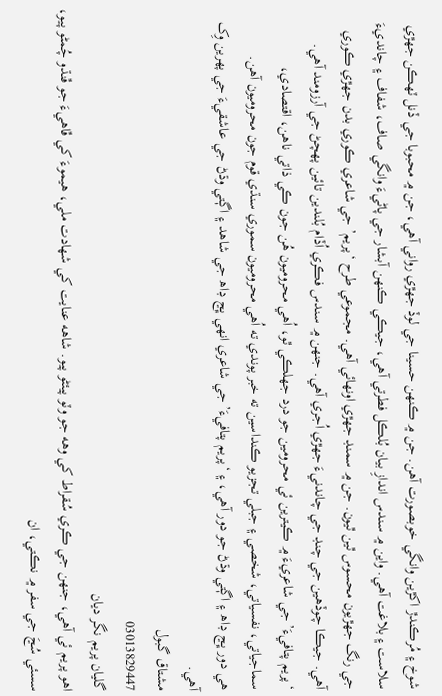شوخ ۽ مُرڪندڙ اکڙين وانگي خوبصورت آهن. جن ۾ ڪنهن حسينا جي لوڏ جهڙي رواني آهي، جن ۾ محبوبا جي ڏنل ٽهڪن جهڙي سلاست ۽ بلاغت آهي. واين ۾ سندس اندازِ بيان بُلڪل فطرتي آهي، جيڪي ڪنهن آبشار جي پاڻيءَ وانگي صاف، شفاف ۽ چانديءَ جي رنگ جهڙيون محسوس ٿين ٿيون. جن ۾ سمنڊ جهڙي اونهائي آهي. مجموعي طرح ‘پريم’ جي شاعري ڪوري بدن جهڙي ڪوري آهي. جيڪا چوڏهين جي چنڊ جي چاندنيءَ جهڙي اُجري آهي. جنهن ۾ سندس فڪري اُڏام بُلندين تائين پهچڻ جي آرزومند آهي.
‘پريم پتافيءَ’ جي شاعريءَ ۾ ڪيترين ئي محرومين جو درد جهلڪي ٿو، اُهي محروميون هُن جون ڪي ذاتي ناهن، اقتصادي، سماجياتي، نفسياتي، شخصي ۽ جبلي تجزيو ڪنداسين ته خبر پوندي ته اُهي محروميون سموري سنڌي قوم جون محروميون آهن.
هي دور ڀڃ ڊاھ ۽ اڳتي وڌڻ جو دور آهي، ۽ ‘پريم پتافيءَ’ جي شاعري انهي ڀڃ ڊاھ جي شاهد ۽ اڳتي وڌڻ جي عاشقيءَ جي پهرين وِک آهي.
مشتاق گبول
03013829447
گليان پريم نگر ديان
اهو پريم ئي آهي، جنهن جي ڪري سُقراط کي وهه جو وٽو پيئڻو پيو. شاهه عنايت کي شهادت ملي، هيموءَ کي ڦاهيءَ جو ڦنڌو چُمڻو پيو، سسئي سُڃَ جي سفر ۾ نڪتي، ان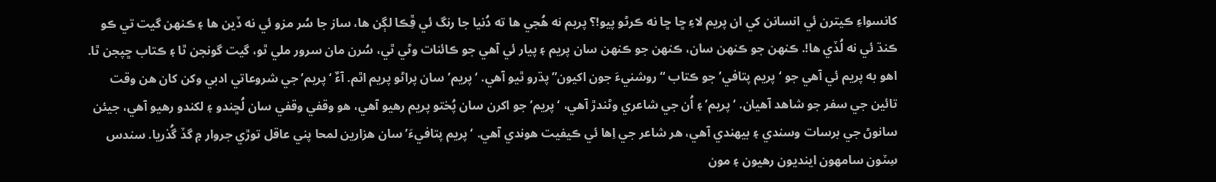کانسواءِ ڪيترن ئي انسانن کي ان پريم لاءِ ڇا ڇا نه ڪرڻو پيو!؟ پريم نه هُجي ها ته دُنيا جا رنگ ئي ڦِڪا لڳن ها، ساز جا سُر مزو ئي نه ڏين ها ۽ ڪنهن گيت تي ڪو ڪنڌ ئي نه لُڏي ها!. ڪنهن جو ڪنهن سان، ڪنهن جو ڪنهن سان پريم ۽ پيار ئي آهي جو ڪائنات وڻي ٿي، سُرن مان سرور ملي ٿو، گيت گونجن ٿا ۽ ڪتاب ڇپجن ٿا. اهو به پريم ئي آهي جو ‘پريم پتافي’ جو ڪتاب “روشنيءَ جون اکيون” پڌرو ٿيو آهي. ‘پريم’ سان پراڻو پريم اٿم. آءٌ ‘پريم’ جي شروعاتي ادبي وکن کان هن وقت تائين جي سفر جو شاهد آهيان. ‘پريم’ ۽ اُن جي شاعري وڻندڙ آهي، ‘پريم’ جو اکرن سان پُختو پريم رهيو آهي، هو وقفي وقفي سان لُڇندو ۽ لکندو رهيو آهي، جيئن سانوڻ جي برسات وسندي ۽ بيهندي آهي، هر شاعر جي اِها ئي ڪيفيت هوندي آهي. ‘پريم پتافيءَ’ سان هزارين لمحا پني عاقل توڙي جروار ۾ گڏ گُذريا. سندس سِٽون سامهون اينديون رهيون ۽ مون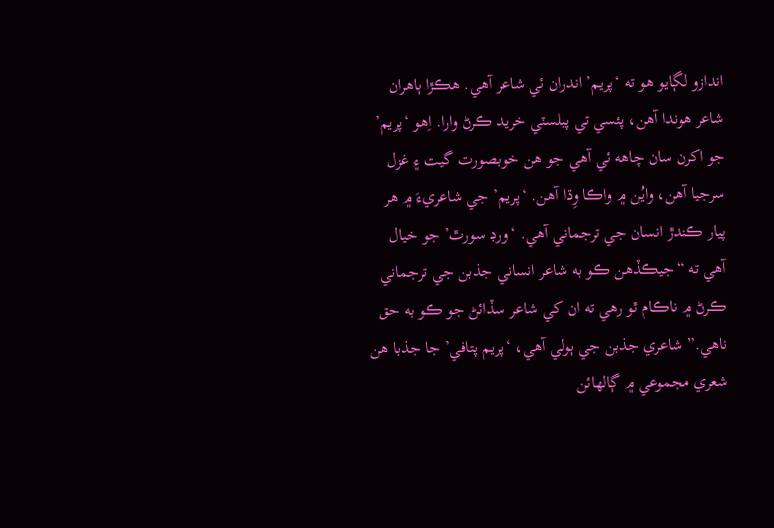اندازو لڳايو هو ته ‘پريم’ اندران ئي شاعر آهي. هڪڙا ٻاهران شاعر هوندا آهن، پئسي تي پبلسٽي خريد ڪرڻ وارا. اِهو ‘پريم’ جو اکرن سان چاهه ئي آهي جو هن خوبصورت گيت ۽ غزل سرجيا آهن، وايُن ۾ واڪا وِڌا آهن. ‘پريم’ جي شاعريءَ ۾ هر پيار ڪندڙ انسان جي ترجماني آهي. ‘ورڊ سورٿ’ جو خيال آهي ته “جيڪڏهن ڪو به شاعر انساني جذبن جي ترجماني ڪرڻ ۾ ناڪام ٿو رهي ته ان کي شاعر سڏائڻ جو ڪو به حق ناهي.” شاعري جذبن جي ٻولي آهي، ‘پريم پتافي’ جا جذبا هن شعري مجموعي ۾ ڳالهائن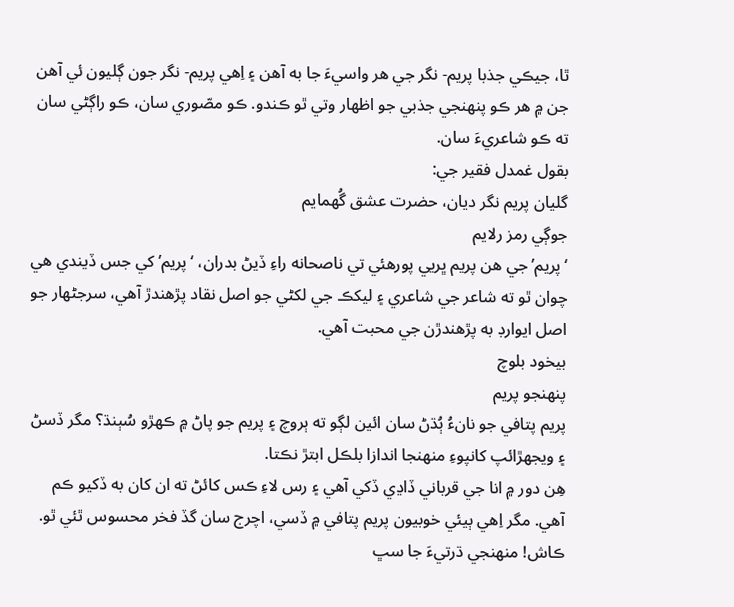ٿا، جيڪي جذبا پريم- نگر جي هر واسيءَ جا به آهن ۽ اِهي پريم- نگر جون ڳليون ئي آهن جن ۾ هر ڪو پنهنجي جذبي جو اظهار وتي ٿو ڪندو. ڪو مصّوري سان، ڪو راڳڻي سان ته ڪو شاعريءَ سان.
بقول غمدل فقير جي:
گليان پريم نگر ديان، حضرت عشق گُهمايم
جوڳي رمز رلايم
‘پريم’ جي هن پريم ڀريي پورهئي تي ناصحانه راءِ ڏيڻ بدران، ‘پريم’ کي جس ڏيندي هي چوان ٿو ته شاعر جي شاعري ۽ ليکڪ جي لکڻي جو اصل نقاد پڙهندڙ آهي، سرجڻهار جو اصل ايوارڊ به پڙهندڙن جي محبت آهي.
بيخود بلوچ
پنهنجو پريم
پريم پتافي جو نانءُ ٻُڌڻ سان ائين لڳو ته ٻروچ ۽ پريم جو پاڻ ۾ ڪهڙو سُٻنڌ؟ مگر ڏسڻ ۽ ويجهڙائپ کانپوءِ منهنجا اندازا بلڪل ابتڙ نڪتا.
هِن دور ۾ انا جي قرباني ڏاڍي ڏکي آهي ۽ رس لاءِ ڪس کائڻ ته ان کان به ڏکيو ڪم آهي. مگر اِهي ٻيئي خوبيون پريم پتافي ۾ ڏسي، اچرج سان گڏ فخر محسوس ٿئي ٿو.
ڪاش! منهنجي ڌرتيءَ جا سڀ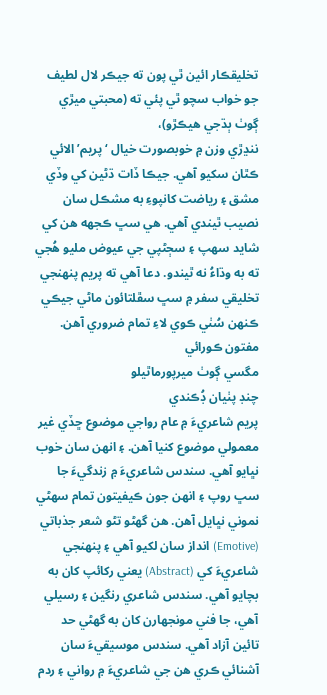تخليقڪار ائين ٿي پون ته جيڪر لال لطيف جو خواب سچو ٿي پئي ته (محبتي ميڙي ڳوٺ ٻڌجي هيڪڙو)،
ننڍڙي وزن ۾ خوبصورت خيال ‘پريم’ الائي ڪٿان سکيو آهي. جيڪا ڏات ڌڻين کي وڏي مشق ۽ رياضت کانپوءِ به مشڪل سان نصيب ٿيندي آهي. هي سڀ ڪجهه هن کي شايد سهپ ۽ سڄڻپي جي عيوض مليو هُجي ته به وڌاءُ نه ٿيندو. دعا آهي ته پريم پنهنجي تخليقي سفر ۾ سڀ سڦلتائون ماڻي جيڪي ڪنهن سُٺي ڪوي لاءِ تمام ضروري آهن.
مفتون ڪورائي
مگسي ڳوٺ ميرپورماٿيلو
چنڊ پٺيان ڊُڪندي
پريم شاعريءَ ۾ عام رواجي موضوع ڇڏي غير معمولي موضوع کنيا آهن. ۽ انهن سان خوب نڀايو آهي. سندس شاعريءَ ۾ زندگيءَ جا سڀ روپ ۽ انهن جون ڪيفيتون تمام سهڻي نموني نڀايل آهن. هن گهڻو تڻو شعر جذباتي (Emotive) انداز سان لکيو آهي ۽ پنهنجي شاعريءَ کي (Abstract) يعني رکائپ کان به بچايو آهي. سندس شاعري رنگين ۽ رسيلي آهي، جا فني مونجهارن کان به گهڻي حد تائين آزاد آهي. سندس موسيقيءَ سان آشنائي ڪري هن جي شاعريءَ ۾ رواني ۽ ردم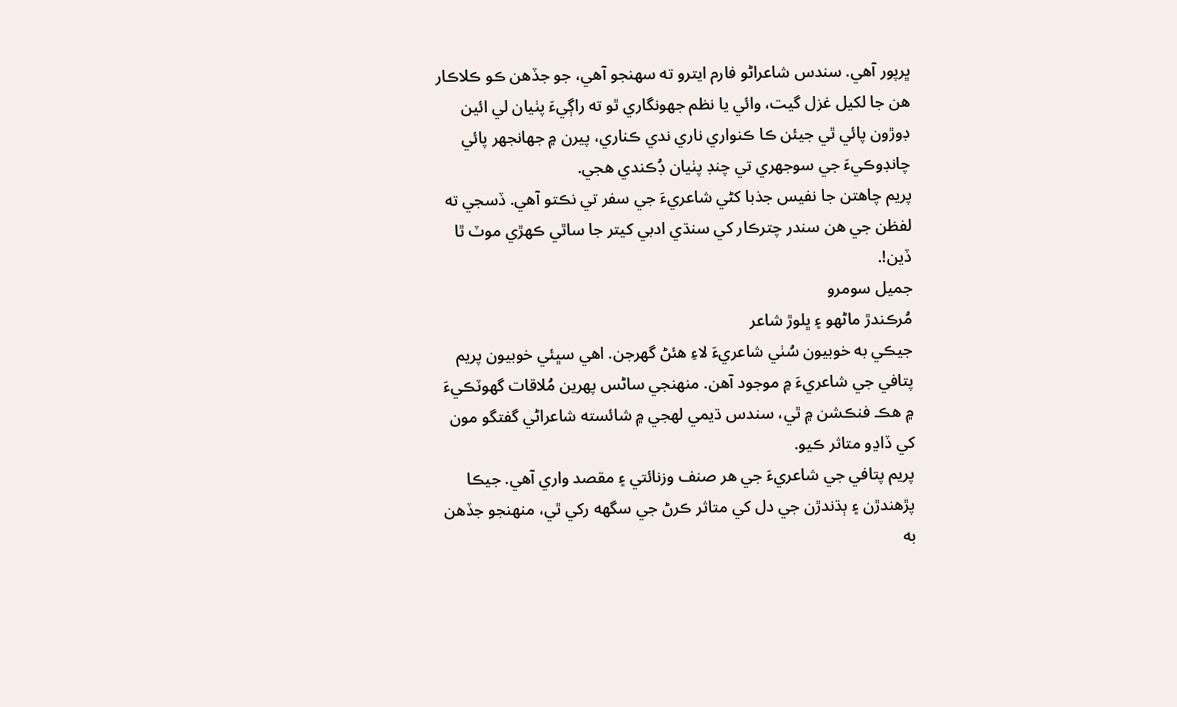ڀرپور آهي. سندس شاعراڻو فارم ايترو ته سهنجو آهي، جو جڏهن ڪو ڪلاڪار هن جا لکيل غزل گيت، وائي يا نظم جهونگاري ٿو ته راڳيءَ پٺيان لي ائين ڊوڙون پائي ٿي جيئن ڪا ڪنواري ناري ندي ڪناري، پيرن ۾ جهانجهر پائي چانڊوڪيءَ جي سوجهري تي چنڊ پٺيان ڊُڪندي هجي.
پريم چاهتن جا نفيس جذبا کڻي شاعريءَ جي سفر تي نڪتو آهي. ڏسجي ته لفظن جي هن سندر چترڪار کي سنڌي ادبي کيتر جا ساٿي ڪهڙي موٽ ٿا ڏين!.
جميل سومرو
مُرڪندڙ ماڻهو ۽ ڀلوڙ شاعر
جيڪي به خوبيون سُٺي شاعريءَ لاءِ هئڻ گهرجن. اهي سڀئي خوبيون پريم پتافي جي شاعريءَ ۾ موجود آهن. منهنجي ساڻس پهرين مُلاقات گهوٽڪيءَ ۾ هڪ فنڪشن ۾ ٿي، سندس ڌيمي لهجي ۾ شائسته شاعراڻي گفتگو مون کي ڏاڍو متاثر ڪيو.
پريم پتافي جي شاعريءَ جي هر صنف وزنائتي ۽ مقصد واري آهي. جيڪا پڙهندڙن ۽ ٻڌندڙن جي دل کي متاثر ڪرڻ جي سگهه رکي ٿي، منهنجو جڏهن به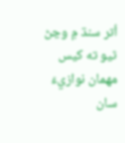اُتر سنڌ ۾ وڃڻ ٿيو ته کيس مهمان نوازيءَ سان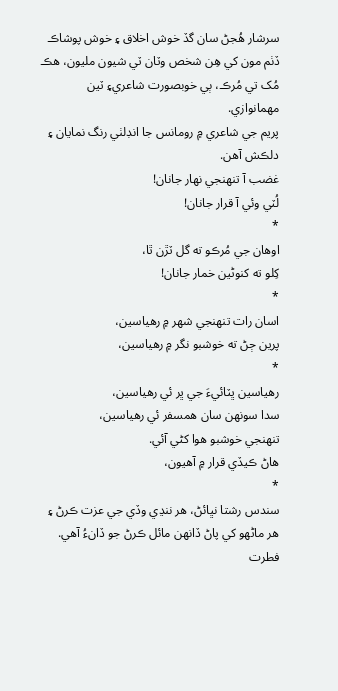سرشار هُجڻ سان گڏ خوش اخلاق ۽ خوش پوشاڪ ڏٺم مون کي هِن شخص وٽان ٽي شيون مليون، هڪ مُک تي مُرڪ، ٻي خوبصورت شاعري۽ ٽين مهمانوازي.
پريم جي شاعري ۾ رومانس جا انڊلٺي رنگ نمايان ۽ دلڪش آهن.
غضب آ تنهنجي نهار جانان!
لُٽي وئي آ قرار جانان!
*
اوهان جي مُرڪو ته گل ٽڙن ٿا،
کِلو ته کنوڻين خمار جانان!
*
اسان رات تنهنجي شهر ۾ رهياسين،
پرين ڄڻ ته خوشبو نگر ۾ رهياسين،
*
رهياسين ڀٽائيءَ جي ڀر ئي رهياسين،
سدا سونهن سان همسفر ئي رهياسين،
تنهنجي خوشبو هوا کڻي آئي.
هاڻ ڪيڏي قرار ۾ آهيون،
*
سندس رشتا نڀائڻ، هر ننڍي وڏي جي عزت ڪرڻ ۽ هر ماڻهو کي پاڻ ڏانهن مائل ڪرڻ جو ڏانءُ آهي. فطرت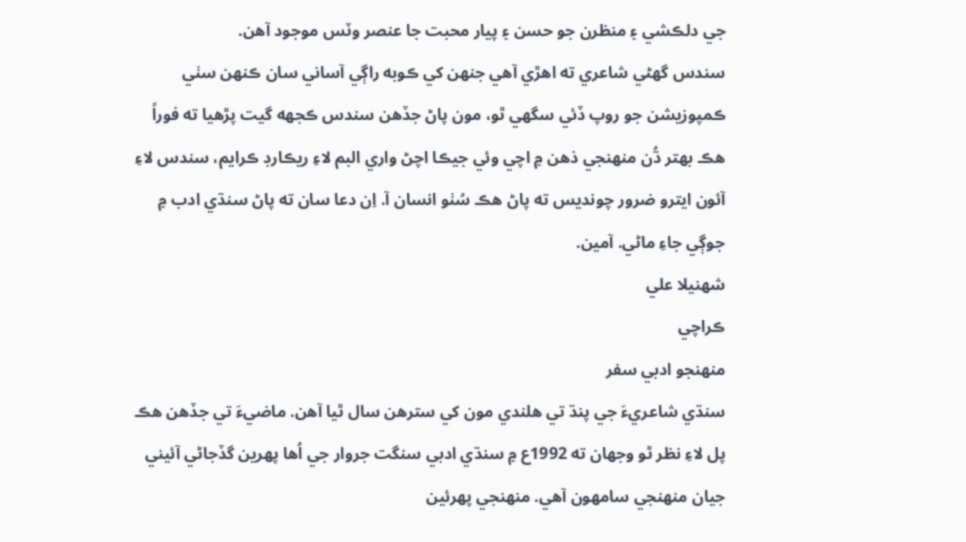جي دلڪشي ۽ منظرن جو حسن ۽ پيار محبت جا عنصر وٽس موجود آهن.
سندس گهڻي شاعري ته اهڙي آهي جنهن کي ڪوبه راڳي آساني سان ڪنهن سٺي ڪمپوزيشن جو روپ ڏئي سگهي ٿو، مون پاڻ جڏهن سندس ڪجهه گيت پڙهيا ته فوراً هڪ بهتر ڌُن منهنجي ذهن ۾ اچي وئي جيڪا اچڻ واري البم لاءِ ريڪارڊ ڪرايم، سندس لاءِ آئون ايترو ضرور چونديس ته پاڻ هڪ سُٺو انسان آ. اِن دعا سان ته پاڻ سنڌي ادب ۾ جوڳي جاءِ ماڻي. آمين.
شهنيلا علي
ڪراچي
منهنجو ادبي سفر
سنڌي شاعريءَ جي پنڌ تي هلندي مون کي سترهن سال ٿيا آهن. ماضيءَ تي جڏهن هڪ پل لاءِ نظر ٿو وجهان ته 1992ع ۾ سنڌي ادبي سنگت جروار جي اُها پهرين گڏجاڻي آئيني جيان منهنجي سامهون آهي. منهنجي پهرئين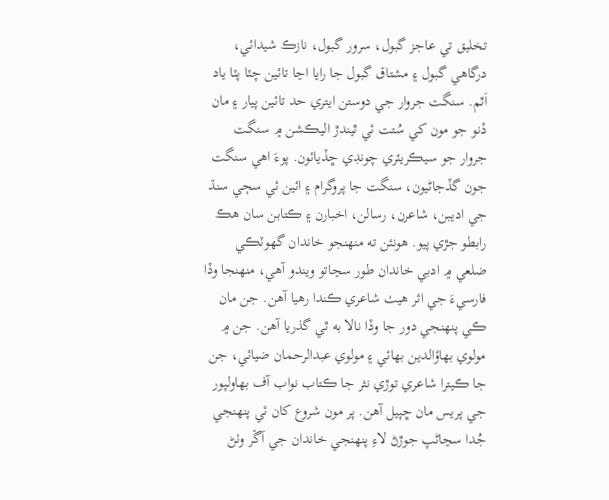تخليق تي عاجز گبول، سرور گبول، نازڪ شيدائي، درگاهي گبول ۽ مشتاق گبول جا رايا اڃا تائين چٽا پٽا ياد اَٿم. سنگت جروار جي دوستن ايتري حد تائين پيار ۽ مان ڏنو جو مون کي سُتت ئي ٿيندڙ اليڪشن ۾ سنگت جروار جو سيڪريٽري چونڊي ڇڏيائون. پوءَ اهي سنگت جون گڏجاڻيون، سنگت جا پروگرام ۽ ائين ئي سڄي سنڌ جي اديبن، شاعرن، رسالن، اخبارن ۽ ڪتابن سان هڪ رابطو جڙي پيو. هونئن ته منهنجو خاندان گهوٽڪي ضلعي ۾ ادبي خاندان طور سڃاتو ويندو آهي، منهنجا وڏا فارسيءَ جي اثر هيٺ شاعري ڪندا رهيا آهن. جن مان ڪي پنهنجي دور جا وڏا نالا به ٿي گذريا آهن. جن ۾ مولوي بهاؤالدين بهائي ۽ مولوي عبدالرحمان ضيائي، جن جا ڪيترا شاعري توڙي نثر جا ڪتاب نواب آف بهاولپور جي پريس مان ڇپيل آهن. پر مون شروع کان ئي پنهنجي جُدا سڃاڻپ جوڙڻ لاءِ پنهنجي خاندان جي آڱر وٺڻ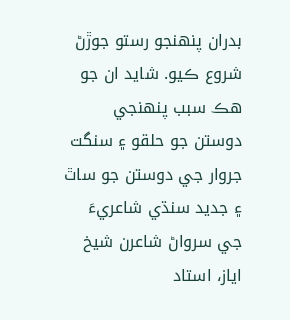بدران پنهنجو رستو جوڙڻ شروع ڪيو. شايد ان جو هڪ سبب پنهنجي دوستن جو حلقو ۽ سنگت جروار جي دوستن جو ساٿ ۽ جديد سنڌي شاعريءَ جي سرواڻ شاعرن شيخ اياز، استاد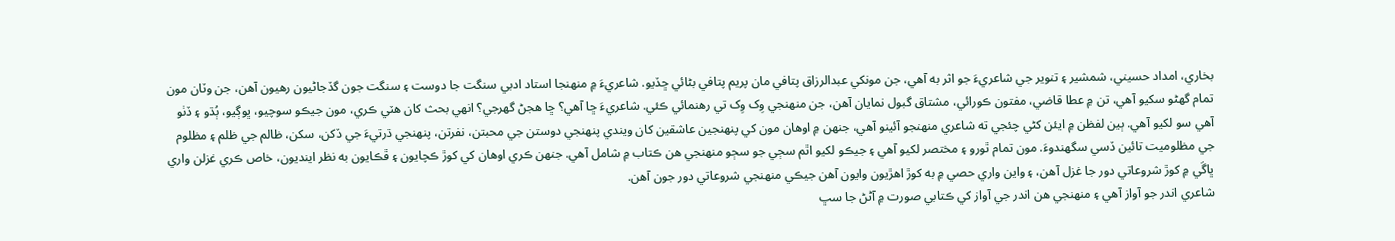بخاري، امداد حسيني، شمشير ۽ تنوير جي شاعريءَ جو اثر به آهي، جن مونکي عبدالرزاق پتافي مان پريم پتافي بڻائي ڇڏيو. شاعريءَ ۾ منهنجا استاد ادبي سنگت جا دوست ۽ سنگت جون گڏجاڻيون رهيون آهن، جن وٽان مون تمام گهڻو سکيو آهي، تن ۾ عطا قاضي، مفتون ڪورائي، مشتاق گبول نمايان آهن، جن منهنجي وِک وِک تي رهنمائي ڪئي. شاعريءَ ڇا آهي؟ ڇا هجڻ گهرجي؟ انهي بحث کان هٽي ڪري، مون جيڪو سوچيو، ڀوڳيو، ٻُڌو ۽ ڏٺو آهي سو لکيو آهي. ٻين لفظن ۾ ايئن کڻي چئجي ته شاعري منهنجو آئينو آهي، جنهن ۾ اوهان مون کي پنهنجين عاشقين کان ويندي پنهنجي دوستن جي محبتن، نفرتن، پنهنجي ڌرتيءَ جي ڏکن، سکن، ظالم جي ظلم ۽ مظلوم جي مظلوميت تائين ڏسي سگهندوءَ. مون تمام ٿورو ۽ مختصر لکيو آهي ۽ جيڪو لکيو اٿم سڄي جو سڄو منهنجي هن ڪتاب ۾ شامل آهي. جنهن ڪري اوهان کي کوڙ ڪچايون ۽ ڦڪايون به نظر اينديون، خاص ڪري غزلن واري ڀاڱي ۾ کوڙ شروعاتي دور جا غزل آهن، ۽ واين واري حصي ۾ به کوڙ اهڙيون وايون آهن جيڪي منهنجي شروعاتي دور جون آهن.
شاعري اندر جو آواز آهي ۽ منهنجي هن اندر جي آواز کي ڪتابي صورت ۾ آڻڻ جا سڀ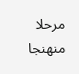مرحلا منهنجا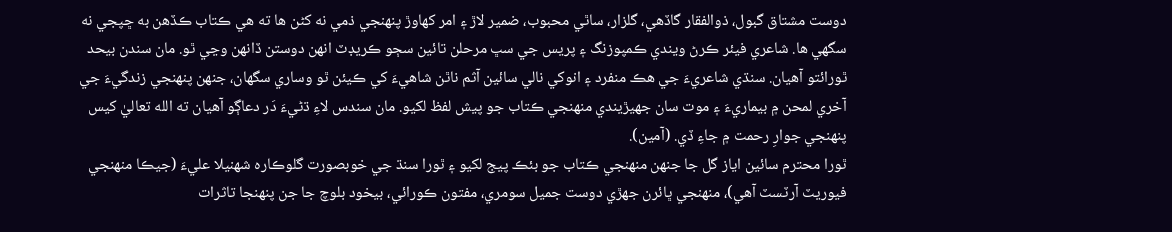دوست مشتاق گبول، ذوالفقار گاڏهي، گلزار، ساٿي محبوب، ضمير لاڙ ۽ امر کهاوڙ پنهنجي ذمي نه کڻن ها ته هي ڪتاب ڪڏهن به ڇپجي نه سگهي ها. شاعري فيئر ڪرڻ ويندي ڪمپوزنگ ۽ پريس جي سڀ مرحلن تائين سڄو ڪريڊٽ انهن دوستن ڏانهن وڃي ٿو. مان سندن بيحد ٿورائتو آهيان. سنڌي شاعريءَ جي هڪ منفرد ۽ انوکي نالي سائين آثم ناٿن شاهيءَ کي ڪيئن ٿو وساري سگهان، جنهن پنهنجي زندگيءَ جي آخري لمحن ۾ بيماريءَ ۽ موت سان جهيڙيندي منهنجي ڪتاب جو پيش لفظ لکيو. مان سندس لاءِ ڌڻيءَ دَر دعاڳو آهيان ته الله تعاليٰ کيس پنهنجي جوارِ رحمت ۾ جاءِ ڏي. (آمين).
ٿورا محترم سائين اياز گل جا جنهن منهنجي ڪتاب جو بئڪ پيج لکيو ۽ ٿورا سنڌ جي خوبصورت گلوڪاره شهنيلا عليءَ (جيڪا منهنجي فيوريٽ آرٽسٽ آهي)، منهنجي ڀائرن جهڙي دوست جميل سومري، مفتون ڪورائي، بيخود بلوچ جا جن پنهنجا تاثرات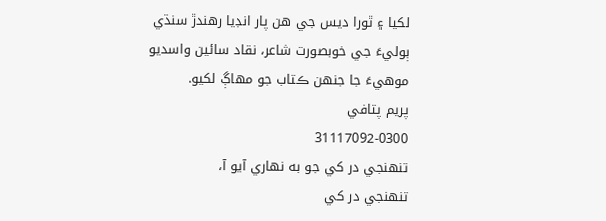لکيا ۽ ٿورا ديس جي هن پار انڊيا رهندڙ سنڌي ٻوليءَ جي خوبصورت شاعر، نقاد سائين واسديو موهيءَ جا جنهن ڪتاب جو مهاڳ لکيو.
پريم پتافي
31117092-0300
تنهنجي در کي جو به نهاري آيو آ،
تنهنجي در کي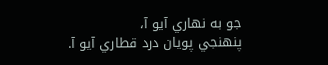جو به نهاري آيو آ،
پنهنجي پويان درد قطاري آيو آ.